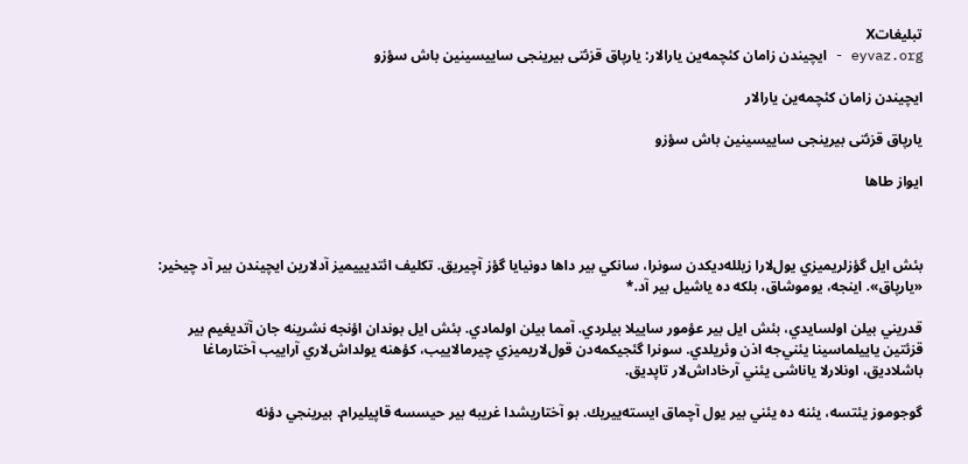تبليغاتX
eyvaz.org - ايچيندن زامان كئچمه‌ين يارالار: یارپاق قزئتی بیرینجی ساییسینین باش سؤزو

ايچيندن زامان كئچمه‌ين يارالار

یارپاق قزئتی بیرینجی ساییسینین باش سؤزو

ایواز طاها



بئش ايل گؤزلريميزي يول‌لارا زيلله‌ديكدن سونرا، سانكي بير داها دونيايا گؤز آچيريق. تكليف ائتديييميز آدلارين ايچيندن بير آد چيخير: «يارپاق». اينجه، يوموشاق، بلكه ده ياشيل بير آد.*

قدريني بيلن اولسايدي، بئش ايل بير عؤمور ساييلا بيلردي. آمما بيلن اولمادي. بئش ايل بوندان اؤنجه نشرينه جان آتديغيم بير قزئتين ياييلماسينا يئني‌جه اذن وئريلدي. سونرا گئجيكمه‌دن قول‌لاريميزي چيرمالاييب، كؤهنه يولداش‌لاري آراييب آختارماغا باشلاديق، اونلارلا یاناشی يئني آرخاداش‌لار تاپديق.

گوجوموز يئتسه، يئنه ده يئني بير يول آچماق ايسته‌ييريك. بو آختاريشدا غريبه بير حيسسه قاپيليرام. بيرينجي دؤنه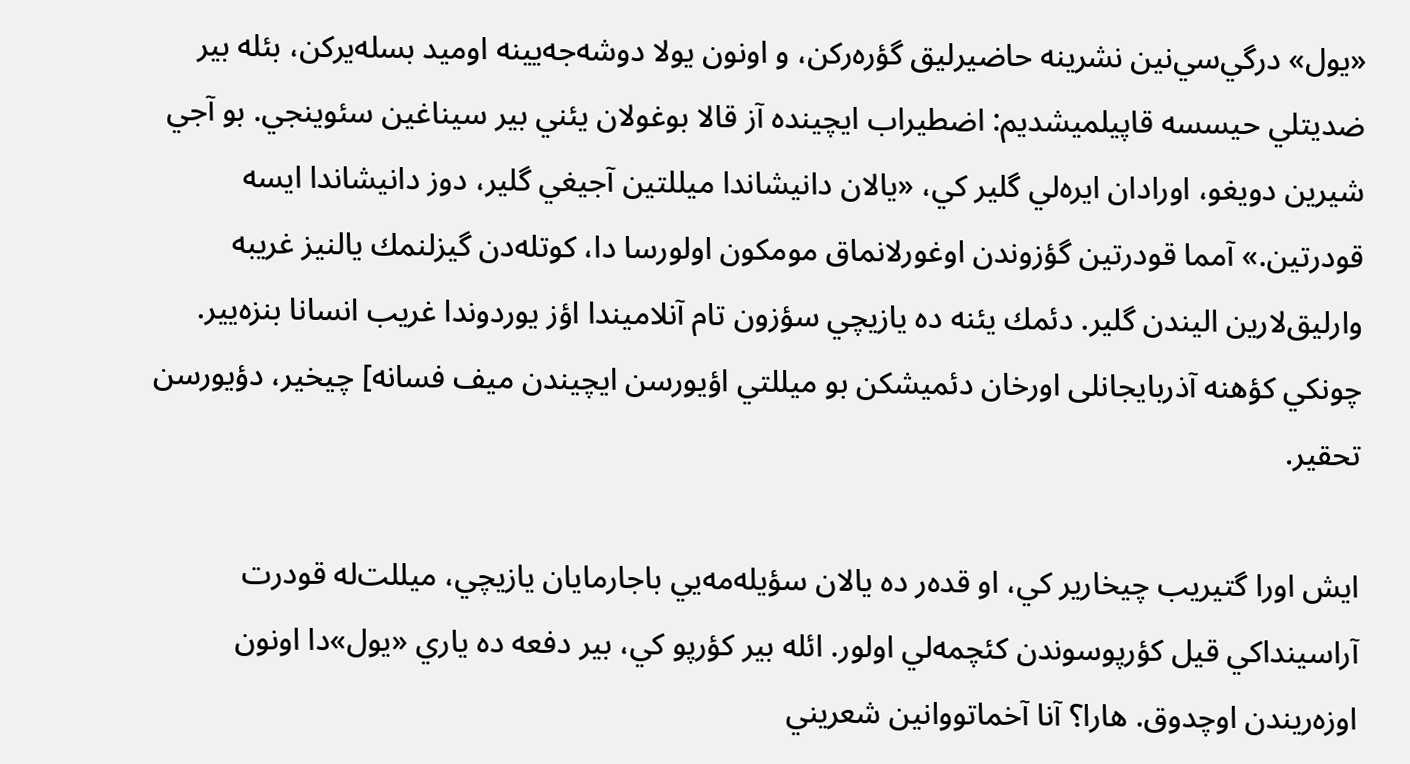«يول» درگي‌سي‌نين نشرينه حاضيرليق گؤره‌ركن،‌ و اونون يولا دوشه‌جه‌يينه اوميد بسله‌يركن، بئله بير ضديتلي حيسسه قاپيلميشديم: اضطيراب ايچينده آز قالا بوغولان يئني بير سيناغين سئوينجي. بو آجي شيرين دویغو، اورادان ايره‌لي گلير كي، «يالان دانيشاندا ميللتين آجيغي گلير، دوز دانيشاندا ايسه قودرتين.» آمما قودرتين گؤزوندن اوغورلانماق مومكون اولورسا دا، كوتله‌دن گيزلنمك يالنيز غريبه وارليق‌لارين اليندن گلير. دئمك يئنه ده يازيچي سؤزون تام آنلاميندا اؤز يوردوندا غريب انسانا بنزه‌يير. چونكي کؤهنه آذربایجانلی اورخان دئميشكن بو ميللتي اؤيورسن ايچيندن ميف فسانه] چيخير، دؤيورسن تحقير.

ايش اورا گتيريب چيخارير كي، او قده‌ر ده يالان سؤيله‌مه‌يي باجارمايان يازيچي، ميللت‌له قودرت  آراسينداكي قيل كؤرپوسوندن كئچمه‌لي اولور. ائله بير كؤرپو كي،‌ بير دفعه ده ياري «يول»دا اونون اوزه‌ريندن اوچدوق. هارا؟ آنا آخماتووانين شعريني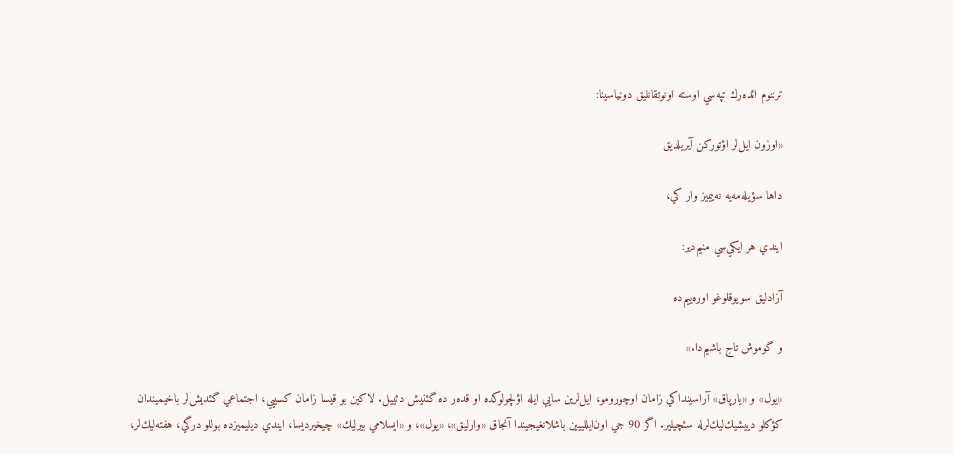ترننوم ائده‌رك تپه‌سي اوسته اونوتقانليق دونياسينا:

«اوزون ايل‌لر اؤتوركن آيريلديق

داها سؤيله‌مه‌يه نه‌ييميز وار كي،

ايندي هر ايكي‌سي منيم‌دير:

آزادليق سويوقلوغو اوره‌ييم‌ده

و گوموش تاج باشيم‌دا.»

«يول» و «يارپاق» آراسينداكي زامان اوچورومو، ايل‌لرين سايي ايله اؤلچولوكده او قده‌ر ده گئنيش دئييل. لاكين بو قيسا زامان كسييي، اجتماعي گئديش‌لر باخيميندان كؤكلو دييشيك‌ليك‌لرله سئچيلير. اگر 90 جي اون‌ايللييين باشلانغيجيندا آنجاق «وارليق»، «يول»، و «ايسلامي بيرليك» چيخيرديسا، ايندي ديليميزده بوللو درگي، هفته‌ليك‌لر،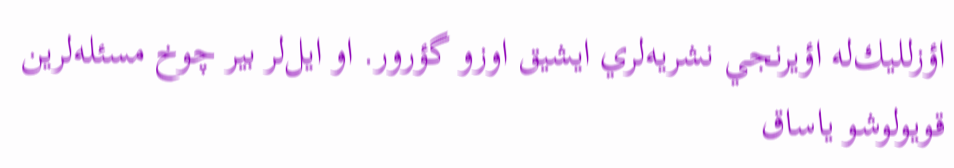اؤزلليك‌له اؤيرنجي نشريه‌لري ايشيق اوزو گؤرور. او ايل‌لر بير چوخ مسئله‌لرين قويولوشو ياساق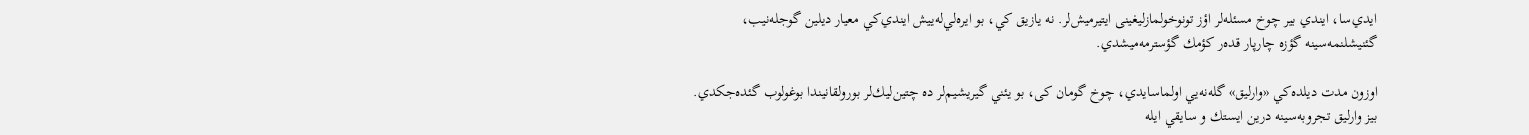ايدي‌سا، ايندي بير چوخ مسئله‌لر اؤز تونوخولمازليغینی ايتيرميش‌‌لر. نه يازيق كي، بو ايره‌لي‌له‌ييش ايندي‌كي معيار ديلين گوجله‌نيب، گئنيشلنمه‌سينه گؤزه چارپار قده‌ر كؤمك گؤسترمه‌ميشدي.

اوزون مدت ديلده‌كي «وارليق» گله‌نه‌يي اولماسايدي، چوخ گومان کی، بو يئني گيريشيم‌لر ده چتين‌ليك‌لر بورولقانيندا بوغولوب گئده‌جكدي. بيز وارليق تجروبه‌سينه درين ايستك و سايقي ايله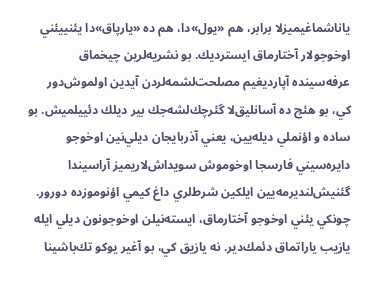ياناشماغيميزلا برابر، هم «يول»دا، هم ده «يارپاق»دا يئنييئني اوخوجولار آختارماق ايسترديك. بو نشريه‌لرين چيخماق عرفه‌سينده آپارديغيم مصلحت‌لشمه‌لردن آيدين اولموش‌دور كي، بو هئچ ده آسانليق‌لا گئرچك‌لشه‌جك بير ديلك دئييلميش. بو ساده و اؤنملي ديله‌يين، يعني آذربايجان ديلي‌نين اوخوجو دايره‌سيني فارسجا اوخوموش سويداش‌لاريميز آراسيندا گئنيش‌لنديرمه‌يين ايلكين شرط‌لري داغ كيمي اؤنوموزده دورور. چونكي يئني اوخوجو آختارماق، ايسته‌نيلن اوخوجونون ديلي ايله يازيب ياراتماق دئمك‌دير. نه يازيق كي، بو آغير يوكو تك‌باشينا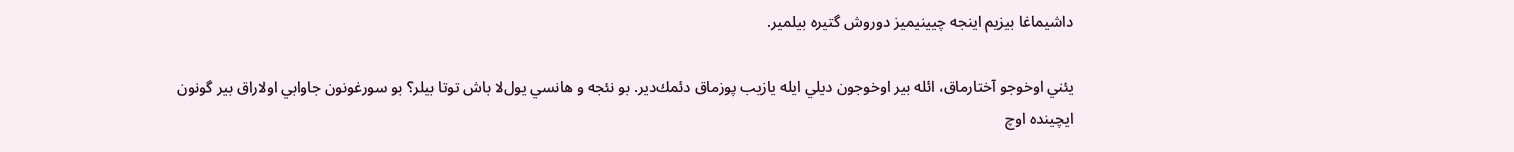داشيماغا بيزيم اينجه چيينيميز دوروش گتيره بيلمير.

يئني اوخوجو آختارماق،‌ ائله بير اوخوجون ديلي ايله يازيب پوزماق دئمك‌دير. بو نئجه و هانسي يول‌لا باش توتا بيلر؟ بو سورغونون جاوابي اولاراق بير گونون ايچينده اوچ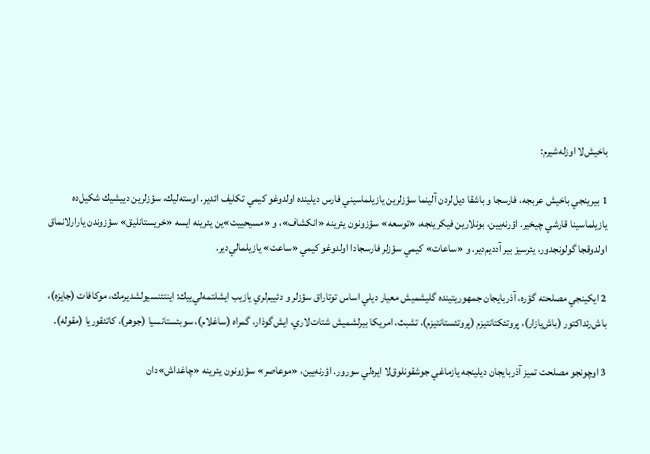باخيش‌لا اوزله‌شيرم:

1 بيرينجي باخیش عربجه، فارسجا و باشقا ديل‌لردن آلينما سؤزلرين يازيلماسيني فارس ديلينده اولدوغو كيمي تكليف ائدير. اوسته‌ليك، سؤزلرين دييشيك‌ شكيل‌ده يازيلماسينا قارشي چيخير. اؤرنه‌يين، بونلارين فيكرينجه، «توسعه» سؤزونون يئرينه «انكشاف»، و «مسيحييت»ين يئرينه ایسه «خريستانليق» سؤزوندن یارارلانماق اولدوقجا گولونجدور، يئرسيز بير آدديم‌دير. و «ساعات» كيمي سؤزلر فارسجادا اولدوغو كيمي «ساعت» يازيلمالي‌دير.

2 ايكينجي مصلحته گؤره، آذربايجان جمهوريتينده گلیشمیش معيار ديلي اساس توتاراق سؤزلر و دئييم‌لري يازيب ايشلتمه‌لي‌ييك: اينتئنسيولشديرمك، موكافات (جايزه)، باش‌رئداكتور (باش‌يازار)، پروتئكتانتيزم (پروتئستانتيزم)، تشبث، امريكا بيرلشميش شتات‌لاري، ايش‌گوذار، گمراه (ساغلام)، سوبئستانسيا (جوهر)، كاتئقوريا (مقوله).

3 اوچونجو مصلحت تميز آذربايجان ديلينجه يازماغي جوشقونلوق‌لا ايره‌لي سورور. اؤرنه‌يين، «موعاصر» سؤزونون يئرينه «چاغداش»دان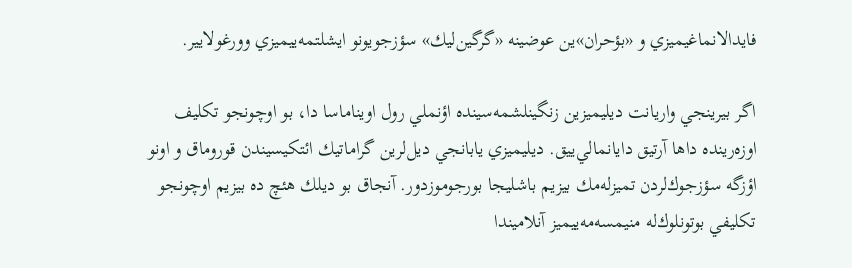فايدالانماغيميزي و «بؤحران»ين عوضينه «گرگين‌ليك» سؤزجويونو ايشلتمه‌ييميزي وورغولايير.

اگر بيرينجي واريانت ديليميزين زنگينلشمه‌سينده اؤنملي رول اويناماسا دا، بو اوچونجو تكليف اوزه‌رينده داها آرتيق دايانمالي‌ييق. ديليميزي يابانجي ديل‌لرين گراماتيك ائتکیسیندن قوروماق و اونو اؤزگه سؤزجوك‌لردن تميزله‌مك بيزيم باشليجا بورجوموزدور. آنجاق بو ديلك هئچ ده بيزيم اوچونجو تكليفي بوتونلوك‌له منيمسه‌مه‌ييميز آنلاميندا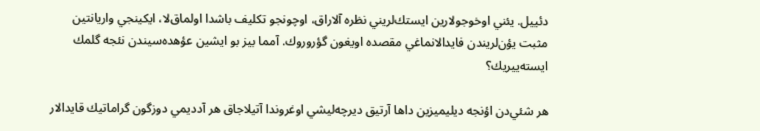دئييل. يئني اوخوجولارين ايستك‌لريني نظره آلاراق، اوچونجو تكليف باشدا اولماق‌لا، ايكينجي واريانتين مثبت يؤن‌لريندن فايدالانماغي مقصده اويغون گؤروروك. آمما بيز بو ايشين عؤهده‌سيندن نئجه گلمك ايسته‌ييريك؟

هر شئي‌دن اؤنجه ديليميزين داها آرتيق ديرچه‌ليشي اوغروندا آتيلاجاق هر آدديمي دوزگون گراماتيك قايدالار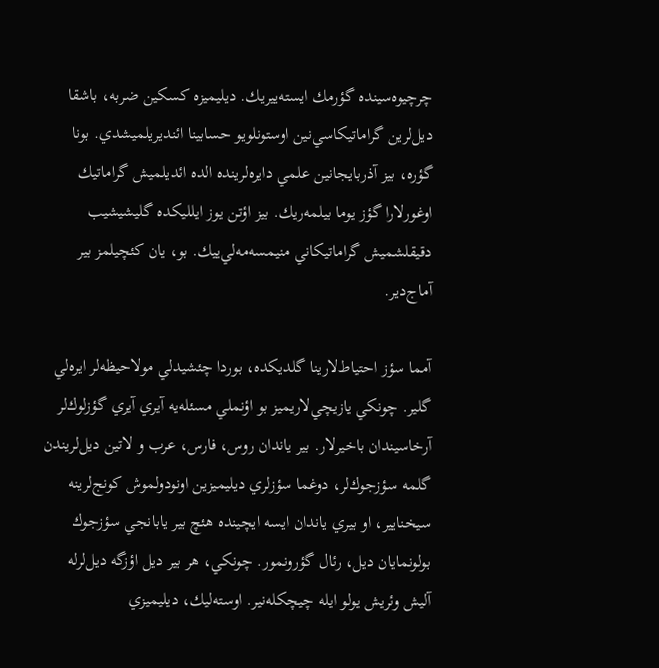چرچيوه‌سينده گؤرمك ايسته‌ييريك. ديليميزه كسكين ضربه، باشقا ديل‌لرين گراماتيكاسي‌نين اوستونلويو حسابينا ائنديريلميشدي. بونا گؤره، بيز آذربايجانين علمي دايره‌لرينده الده ائديلميش گراماتيك اوغورلارا گؤز يوما بيلمه‌ريك. بيز اؤتن يوز ايلليكده گلیشیشيب دقيقلشميش گراماتيكاني منيمسه‌مه‌لي‌ييك. بو، يان‌ كئچيلمز بير آماج‌دير.

آمما سؤز احتياط‌لارينا گلديكده، بوردا چئشيدلي مولاحيظه‌لر ايره‌لي گلير. چونكي يازيچي‌لاريميز بو اؤنملي مسئله‌يه آيري آيري گؤزلوك‌لر آرخاسيندان باخيرلار. بير ياندان روس، فارس، عرب و لاتين ديل‌لريندن گلمه سؤزجوك‌لر، دوغما سؤزلري ديليميزين اونودولموش كونج‌لرينه سيخنايير، او بيري ياندان ايسه ايچينده هئچ بير يابانجي سؤزجوك بولونمايان ديل، رئال گؤرونمور. چونكي، هر بير ديل اؤزگه ديل‌لرله آليش وئريش يولو ايله چيچكله‌نير. اوسته‌ليك، ديليميزي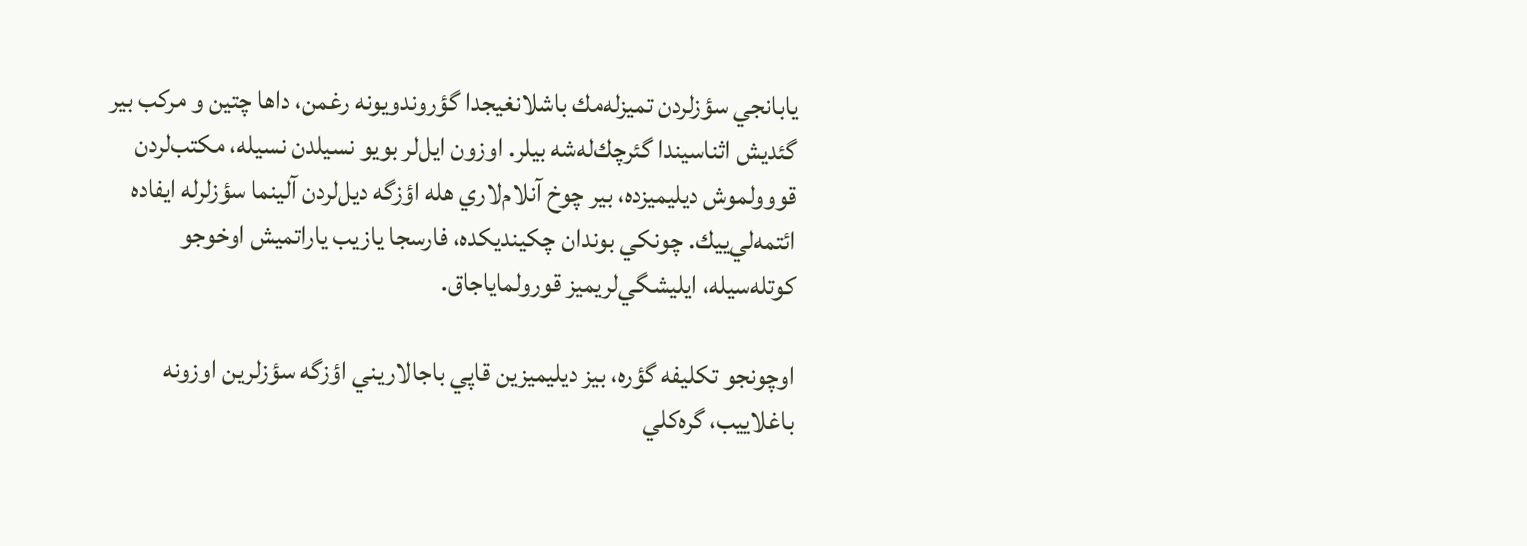يابانجي سؤزلردن تميزله‌مك باشلانغيجدا گؤروندويونه رغمن، داها چتين و مركب بير گئديش اثناسيندا گئرچك‌له‌شه بيلر. اوزون ايل‌لر بويو نسيلدن نسيله، مكتب‌لردن قووولموش ديليميزده، بير چوخ آنلام‌لاري هله اؤزگه ديل‌لردن آلينما سؤزلرله ايفاده ائتمه‌لي‌ييك. چونكي بوندان چكينديكده، فارسجا يازيب ياراتميش اوخوجو كوتله‌سيله، ايليشگي‌لريميز قورولماياجاق.

اوچونجو تكليفه گؤره، بيز ديليميزين قاپي باجالاريني اؤزگه سؤزلرين اوزونه باغلاييب، گره‌كلي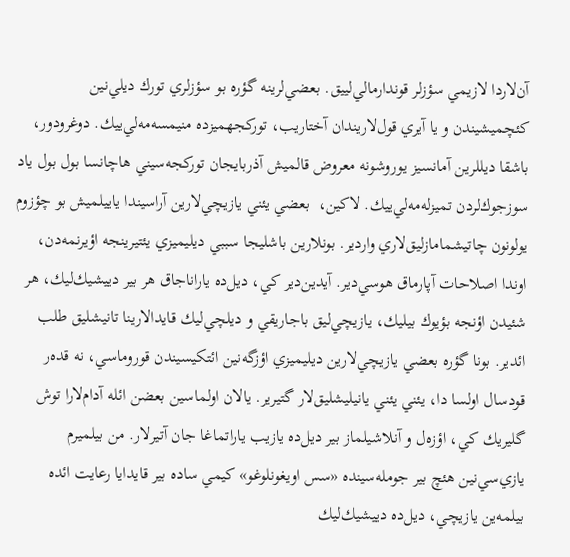آن‌لاردا لازيمي سؤزلر قوندارمالي‌لييق. بعضي‌لرينه گؤره بو سؤزلري تورك ديلي‌نين كئچميشيندن و يا آيري قول‌لاريندان آختاريب، تورکجهمیزده منيمسه‌مه‌لي‌ييك. دوغرودور، باشقا ديللرين آمانسيز يوروشونه معروض قالميش آذربایجان توركجه‌سيني هاچانسا بول بول ياد سوزجوك‌لردن تميزله‌مه‌لي‌ييك. لاكين،  بعضي يئني يازيچي‌لارين آراسيندا ياييلميش بو چؤزوم يولونون چاتيشمامازليق‌لاري واردير. بونلارين باشليجا سببي ديليميزي يئتيرينجه اؤيرنمه‌دن، اوندا اصلاحات آپارماق هوسي‌دير. آيدين‌دير كي، ديل‌ده ياراناجاق هر بير دييشيك‌ليك، هر شئيدن اؤنجه بؤيوك بيليك، يازيچي‌ليق باجاريقي و ديلچي‌ليك قايدالارينا تانيشليق طلب ائدير. بونا گؤره بعضي يازيچي‌لارين ديليميزي اؤزگه‌نين ائتکیسیندن قوروماسي، نه قده‌ر قودسال اولسا دا، يئني يئني يانيليشليق‌لار گتیریر. يالان اولماسين بعضن ائله آدام‌لارا توش گليريك كي،‌ اؤزه‌ل و آنلاشيلماز بير ديل‌ده يازيب ياراتماغا جان آتيرلار. من بيلميرم يازي‌سي‌نين هئچ بير جومله‌سينده «سس اويغونلوغو» كيمي ساده بير قايدايا رعايت ائده بيلمه‌ين يازيچي، ديل‌ده دييشيك‌ليك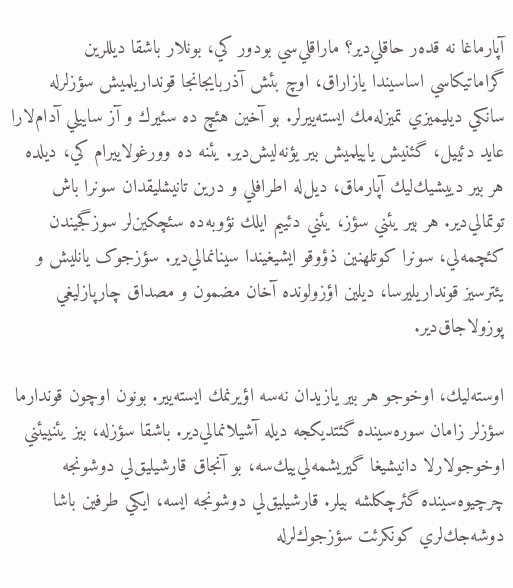آپارماغا نه قده‌ر حاقلي‌دير؟‌ ماراقلي‌سي بودور كي، بونلار باشقا دیللرین گراماتيكاسي اساسيندا يازاراق، اوچ بئش آذربايجانجا قونداريلميش سؤزلرله سانكي ديليميزي تميزله‌مك ايسته‌ييرلر. بو آخين هئچ ده سئيرك و آز ساييلي آدام‌لارا عايد دئييل، گئنيش ياييلميش بير يؤنه‌ليش‌دير. يئنه ده وورغولاييرام كي، ديلده هر بير دييشيك‌ليك آپارماق، ديل‌له اطرافلي و درين تانيشليقدان سونرا باش توتمالي‌دير. هر بير يئني سؤز،‌ يئني دئييم ايلك نؤوبه‌ده سئچكين‌لر سوزگجيندن كئچمه‌لي، سونرا کوتلهنین ذؤوقو ايشيغيندا سينانمالي‌دير. سؤزجوک يانليش و يئترسيز قونداريليرسا، ديلين اؤزولونده آخان مضمون و مصداق چارپازليغي پوزولاجاق‌دير.

اوسته‌ليك، اوخوجو هر بير يازيدان نه‌سه اؤيرنمك ايسته‌يير. بونون اوچون قوندارما سؤزلر زامان سوره‌سينده گئتدیکجه ديله آشيلانمالي‌دير. باشقا سؤزله، بيز يئنييئني اوخوجولارلا دانيشيغا گيريشمه‌لي‌ييك‌سه، بو آنجاق قارشيليق‌لي دوشونجه چرچيوه‌سينده گئرچكلشه بيلر. قارشيليق‌لي دوشونجه ايسه، ايكي طرفين باشا دوشه‌جك‌لري كونكرئت سؤزجوك‌لرله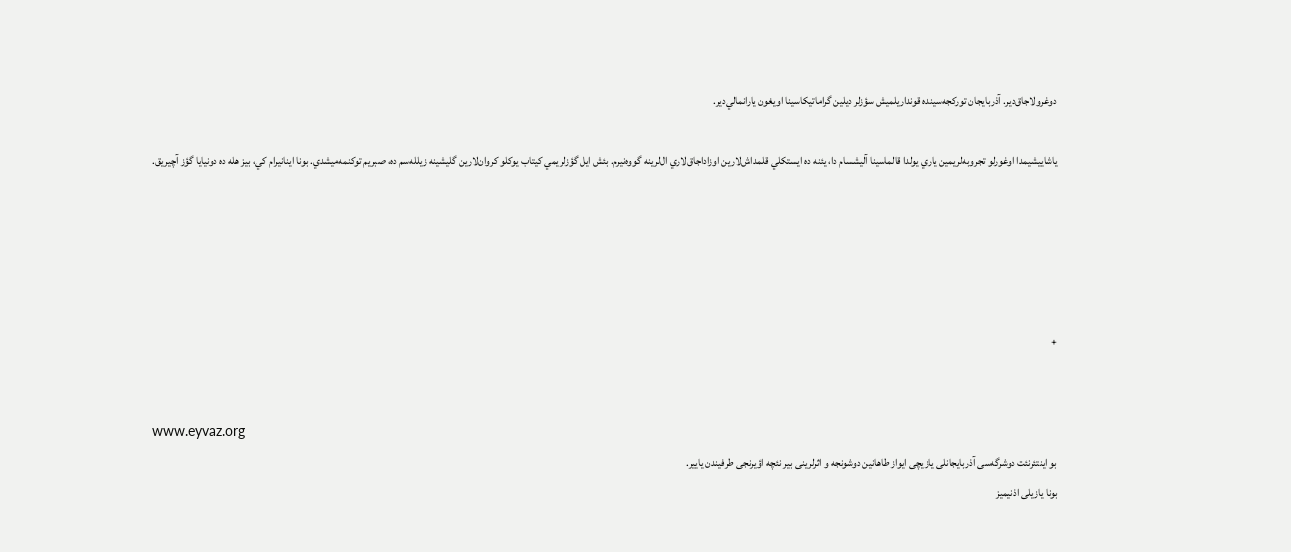دوغرولاجاق‌دير. آذربايجان توركجه‌سينده قونداريلميش سؤزلر ديلين گراماتيكاسينا اويغون يارانمالي‌دير.

یاشاییشیمدا اوغورلو تجروبه‌لريمين ياري يولدا قالماسينا آليشسام دا، يئنه ده ايستكلي قلمداش‌لارين اوزاداجاق‌لاري ال‌لرينه گووه‌نيرم. بئش ايل گؤزلريمي كيتاب يوكلو كروان‌لارين گليشينه زيلله‌سم ده، صبريم توكنمه‌ميشدي. بونا اينانيرام كي، بيز هله ده دونيايا گؤز آچيريق.





+


www.eyvaz.org
بو اینتئرنئت دوشرگه‌سی آذربایجانلی یازیچی ایواز طاهانین دوشونجه و اثرلرینی بیر نئچه اؤیرنجی طرفیندن یاییر.
بونا یازیلی اذنیمیز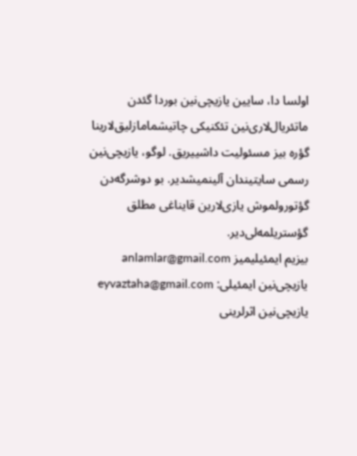اولسا دا، سایین یازیچی‌نین بوردا گئدن ماتئریال‌لاری‌نین تئکنیکی چاتیشمامازلیق‌لارینا گؤره بیز مسئولیت داشییریق. لوگو، یازیچی‌نین رسمی سایتیندان آلینمیشدیر. بو دوشرگه‌دن گؤتورولموش یازی‌لارین قایناغی مطلق گؤستریلمه‌لی‌دیر.
بیزیم ایمئیلیمیز anlamlar@gmail.com
یازیچی‌نین ایمئیلی: eyvaztaha@gmail.com
یازیچی‌نین اثرلرینی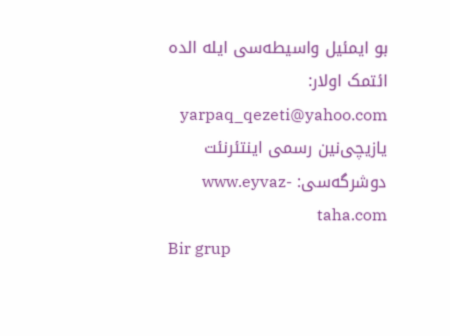بو ایمئیل واسیطه‌سی ایله الده ائتمک اولار: yarpaq_qezeti@yahoo.com
یازیچی‌نین رسمی اینتئرنئت دوشرگه‌سی: www.eyvaz-taha.com
Bir grup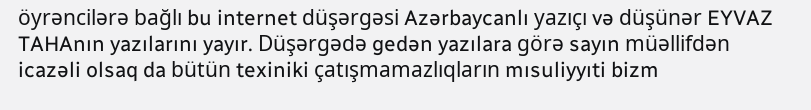öyrəncilərə bağlı bu internet düşərgəsi Azərbaycanlı yazıçı və düşünər EYVAZ TAHAnın yazılarını yayır. Düşərgədə gedən yazılara görə sayın müəllifdən icazəli olsaq da bütün texiniki çatışmamazlıqların mısuliyyıti bizm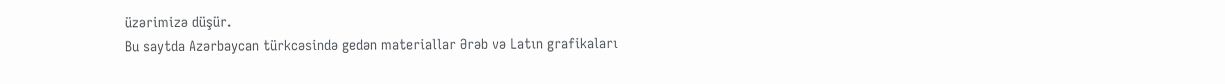üzərimizə düşür.
Bu saytda Azərbaycan türkcəsində gedən materiallar Ərəb və Latın grafikaları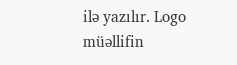ilə yazılır. Logo müəllifin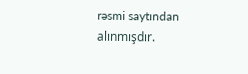rəsmi saytından alınmışdır.